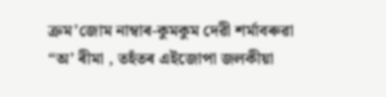ক্ৰম’জোম নাম্বাৰ-কুমকুম দেৱী শৰ্মাবৰুৱা
“অ’ ৰীমা , তহঁতৰ এইজোপা জলকীয়া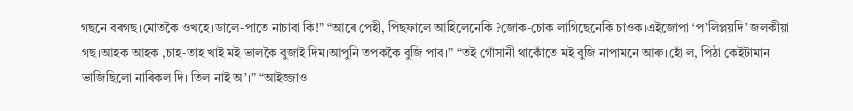গছনে বৰগছ।মোতকৈ ওখহে।ডালে-পাতে নাচাবা কি!” “আৰে পেহী, পিছফালে আহিলেনেকি ?জোক-চোক লাগিছেনেকি চাওক।এইজোপা ‘প’লিপ্লয়দি’ জলকীয়া গছ।আহক আহক ,চাহ-তাহ খাই মই ভালকৈ বুজাই দিম।আপুনি তপককৈ বুজি পাব।” “তই গোঁসানী থাকোঁতে মই বুজি নাপামনে আৰু।হোঁ ল, পিঠা কেইটামান ভাজিছিলো নাৰিকল দি। তিল নাই অ’।” “আইজ্জাও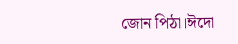জোন পিঠা।ঈদো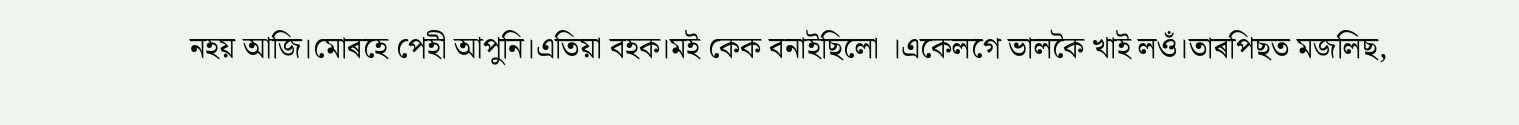নহয় আজি।মোৰহে পেহী আপুনি।এতিয়া বহক।মই কেক বনাইছিলো ।একেলগে ভালকৈ খাই লওঁ।তাৰপিছত মজলিছ,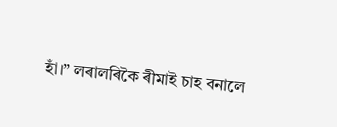হাঁ।” লৰালৰিকৈ ৰীমাই চাহ বনালে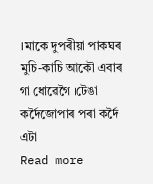।মাকে দুপৰীয়া পাকঘৰ মুচি-কাচি আকৌ এবাৰ গা ধোৱেগৈ ।টেঙা কৰ্দৈজোপাৰ পৰা কৰ্দৈ এটা
Read more